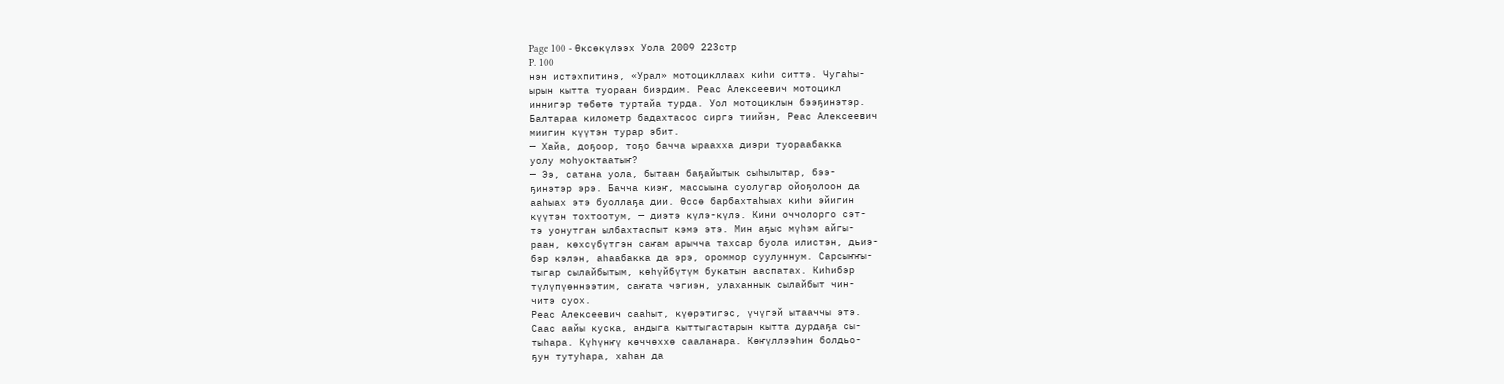Page 100 - Өксөкүлээх Уола 2009 223стр
P. 100
нэн истэхпитинэ, «Урал» мотоцикллаах киһи ситтэ. Чугаһы-
ырын кытта туораан биэрдим. Реас Алексеевич мотоцикл
иннигэр төбөтө туртайа турда. Уол мотоциклын бээҕинэтэр.
Балтараа километр бадахтасос сиргэ тиийэн, Реас Алексеевич
миигин күүтэн турар эбит.
— Хайа, доҕоор, тоҕо бачча ыраахха диэри туораабакка
уолу моһуоктаатыҥ?
— Ээ, сатана уола, бытаан баҕайытык сыһылытар, бээ-
ҕинэтэр эрэ. Бачча киэҥ, массыына суолугар ойоҕолоон да
ааһыах этэ буоллаҕа дии. Өссө барбахтаһыах киһи эйигин
күүтэн тохтоотум, — диэтэ күлэ-күлэ. Кини оччолорго сэт-
тэ уонутган ылбахтаспыт кэмэ этэ. Мин аҕыс мүһэм айгы-
раан, көхсүбүтгэн саҥам арычча тахсар буола илистэн, дьиэ-
бэр кэлэн, аһаабакка да эрэ, ороммор суулуннум. Сарсыҥҥы-
тыгар сылайбытым, көһүйбүтүм букатын ааспатах. Киһибэр
түлүпүөннээтим, саҥата чэгиэн, улаханнык сылайбыт чин-
читэ суох.
Реас Алексеевич сааһыт, күөрэтигэс, үчүгэй ытааччы этэ.
Саас аайы куска, андыга кыттыгастарын кытта дурдаҕа сы-
тыһара. Күһүнҥү көччөххө сааланара. Көҥүллээһин болдьо-
ҕун тутуһара, хаһан да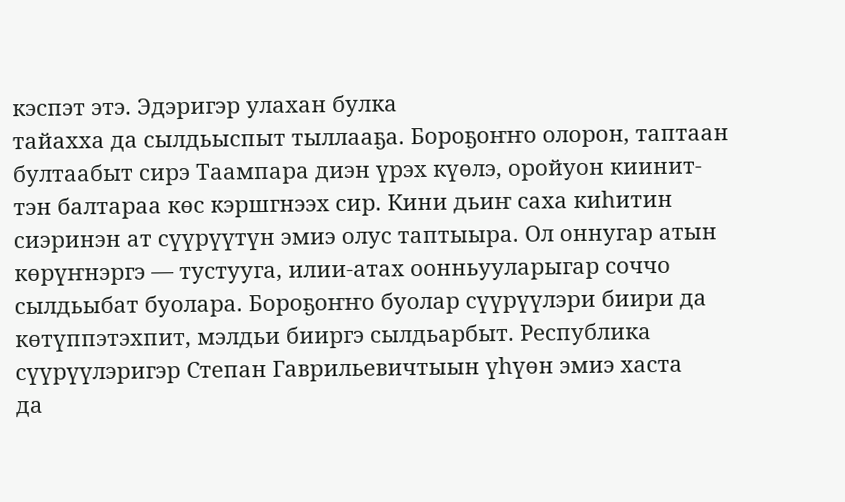кэспэт этэ. Эдэригэр улахан булка
тайахха да сылдьыспыт тыллааҕа. Бороҕоҥҥо олорон, таптаан
бултаабыт сирэ Таампара диэн үрэх күөлэ, оройуон киинит-
тэн балтараа көс кэршгнээх сир. Кини дьиҥ саха киһитин
сиэринэн ат сүүрүүтүн эмиэ олус таптыыра. Ол оннугар атын
көрүҥнэргэ — тустууга, илии-атах оонньууларыгар соччо
сылдьыбат буолара. Бороҕоҥҥо буолар сүүрүүлэри биири да
көтүппэтэхпит, мэлдьи бииргэ сылдьарбыт. Республика
сүүрүүлэригэр Степан Гаврильевичтыын үһүөн эмиэ хаста
да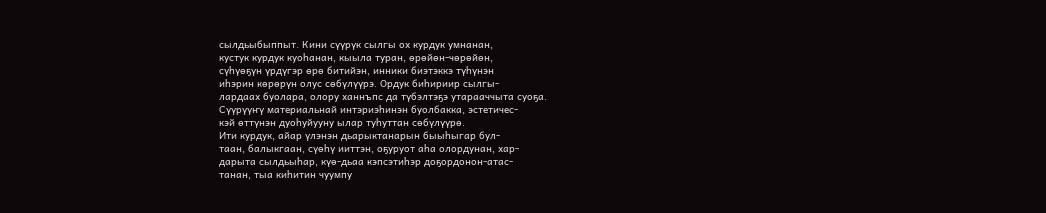сылдьыбыппыт. Кини сүүрүк сылгы ох курдук умнанан,
кустук курдук куоһанан, кыыла туран, өрөйөн-чөрөйөн,
сүһүөҕүн үрдүгэр өрө битийэн, инники биэтэккэ түһүнэн
иһэрин көрөрүн олус сөбүлүүрэ. Ордук биһириир сылгы-
лардаах буолара, олору ханнъпс да түбэлтэҕэ утарааччыта суоҕа.
Сүүрүүҥү материальнай интэриэһинэн буолбакка, эстетичес-
кэй өттүнэн дуоһуйууну ылар туһуттан сөбүлүүрө.
Ити курдук, айар үлэнэн дьарыктанарын быыһыгар бул-
таан, балыкгаан, сүөһү ииттэн, оҕуруот аһа олордунан, хар-
дарыта сылдьыһар, күө-дьаа кэпсэтиһэр доҕордонон-атас-
танан, тыа киһитин чуумпу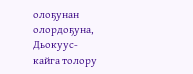олоҕунан олордоҕуна, Дьокуус-
кайга толору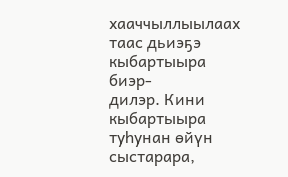хааччыллыылаах таас дьиэҕэ кыбартыыра биэр-
дилэр. Кини кыбартыыра туһунан өйүн сыстарара,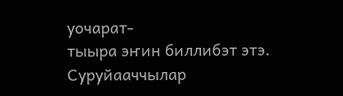уочарат-
тыыра эҥин биллибэт этэ. Суруйааччылар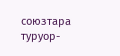союзтара туруор-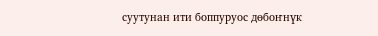суутунан ити боппуруос дөбоҥнүк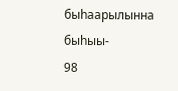быһаарылынна быһыы-
98